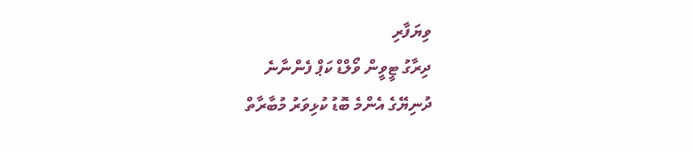ވިޔަފާރި
ދިރާގު ޓީވީން ވޯލްޑް ކަޕް ފެންނާނެ
ދުނިޔޭގެ އެންމެ ބޮޑު ކުޅިވަރު މުބާރާތް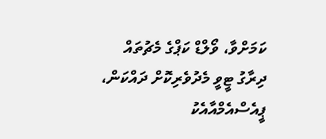ކަމަށްވާ، ވޯލްޑް ކަޕްގެ މެޗުތައް ދިރާގު ޓީވީ މެދުވެރިކޮށް ދައްކަން، ޕީއެސްއެމްއާއެކު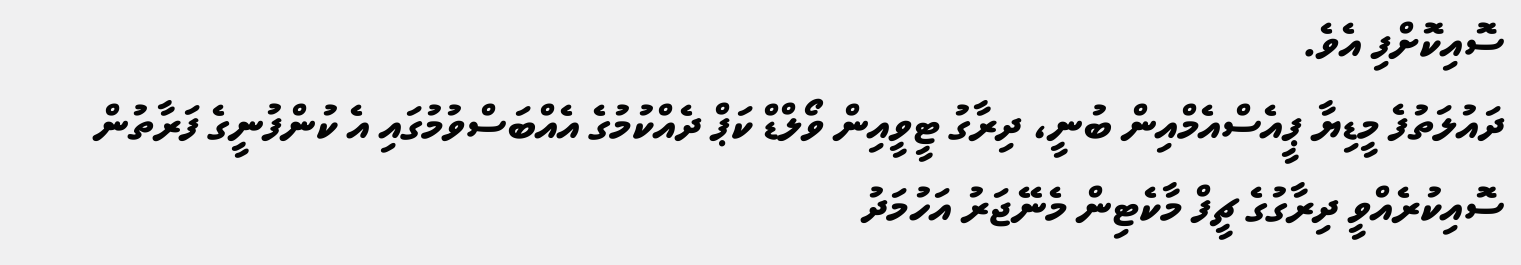ސޮއިކޮށްފި އެވެ.
ދައުލަތުފެ މީޑިޔާ ޕީއެސްއެމްއިން ބުނީ، ދިރާގު ޓީވީއިން ވޯލްޑް ކަޕް ދެއްކުމުގެ އެއްބަސްވުމުގައި އެ ކުންފުނީގެ ފަރާތުން ސޮއިކުރެއްވީ ދިރާގުގެ ޗީފް މާކެޓިން މެނޭޖަރު އަހުމަދު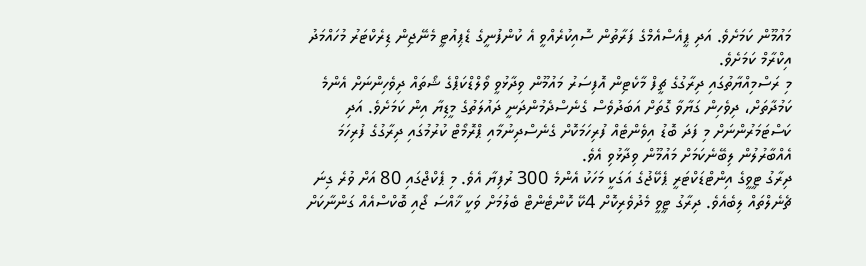މައުމޫން ކަމަށެވެ. އަދި ޕީއެސްއެމްގެ ފަރާތުން ސޮއިކުރެއްވީ އެ ކުންފުނީގެ ޑެޕިއުޓީ މެނޭޖިން ޑިރެކްޓަރު މުހައްމަދު އިކްރާމް ކަމަށެވެ.
މި ރަސްމިއްޔާތުގައި ދިރާގުގެ ޗީފް މާކެޓިން އޮފިސަރު މައުމޫން ވިދާޅުވީ ވޯލްޑްކަޕްގެ ޝޯތައް ދިވެހިންނަށް އެންމެ ކަމުދާތަށް، ދިވެހިން ގަޔާވާ ގޮތަށް އަބަދުވެސް ގެނެސްދެމުންދަނީ ދައުލަތުގެ މީޑިޔާ އިން ކަމަށެވެ. އަދި ކަސްޓަމަރުންނަށް މި ފަދަ ބޮޑު އިވެންޓެއް ފުރިހަމަކޮށް ގެނެސްދިނުމާއި ޕްރޮމޯޓް ކުރުމުގައި ދިރާގުގެ ފުރިހަމަ އެއްބާރުލުން ލިބޭނެކަމަށް މައުމޫން ވިދާޅުވި އެވެ.
ދިރާގު ޓީވީގެ އިންޓްޑަކްޓަރީ ޕެކޭޖުގެ އަގަކީ މަހަކު އެންމެ 300 ރުފިޔާ އެވެ. މި ޕެކްޖްގައި 80 އަށް ވުރެ ގިނަ ޗެނެލްތައް ލިބެއެވެ. ދިރާގު ޓީވީ މެދުވެރިކޮށް 4ކޭ ކޮންޓެންޓް ބެލުމަށް ވަކީ ޚާއްސަ ޖޯއި ބޮކްސްއެއް ގަންނާކަށް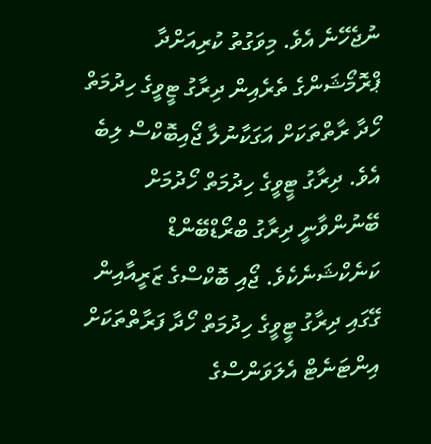ނުޖެހޭނެ އެވެ. މިވަގުތު ކުރިއަށްދާ ޕްރޮމޯޝަންގެ ތެރެއިން ދިރާގު ޓީވީގެ ހިދުމަތް ހޯދާ ރާތްތަކަށް އަގަކާނުލާ ޖޯއިބޮކްސް ލިބެ އެވެ. ދިރާގު ޓީވީގެ ހިދުމަތް ހޯދުމަށް ބޭނުންވާނީ ދިރާގު ބްރޯޑްބޭންޑް ކަނެކްޝަނެކެވެ. ޖޯއި ބޮކްސްގެ ޒަރީއާއިން ގޭގައި ދިރާގު ޓީވީގެ ހިދުމަތް ހޯދާ ފަރާތްތަކަށް އިންޓަނެޓް އެލަވަންސްގެ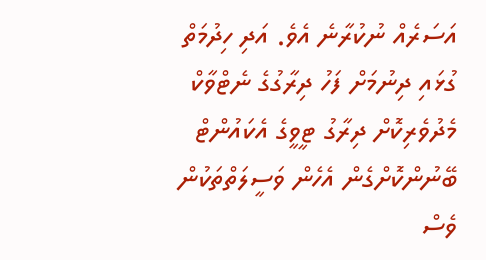އަސަރެއް ނުކުރާނެ އެވެ. އަދި ހިދުމަތް ގުޅައި ދިނުމަށް ފަހު ދިރާގުގެ ނެޓްވާކް މެދުވެރިކޮށް ދިރާގު ޓީވީގެ އެކައުންޓް ބޭނުންކޮށްގެން އެހެން ވަސީލަތްތަކުން ވެސް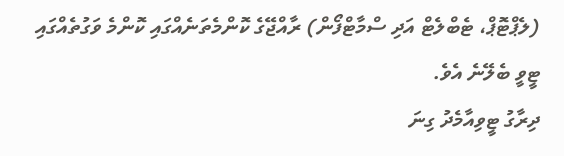(ލެޕްޓޮޕް، ޓެބްލެޓް އަދި ސްމާޓްފޯން) ރާއްޖޭގެ ކޮންމެތަނެއްގައި ކޮންމެ ވަގުތެއްގައި ޓީވީ ބެލޭނެ އެވެ.
ދިރާގު ޓީވިއާމެދު ގިނަ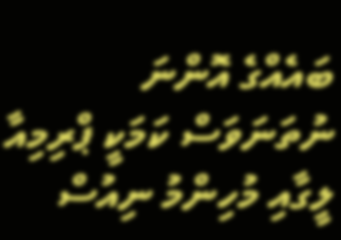ބައެއްގެ އޮންނަ ނުތަނަވަސް ކަމަކީ ޕްރިމިއާ ލީގާއި މުހިންމު ނިއުސް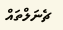ޗެނަލްތައް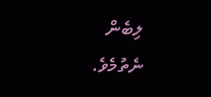ލިބެން ނެތުމެވެ.